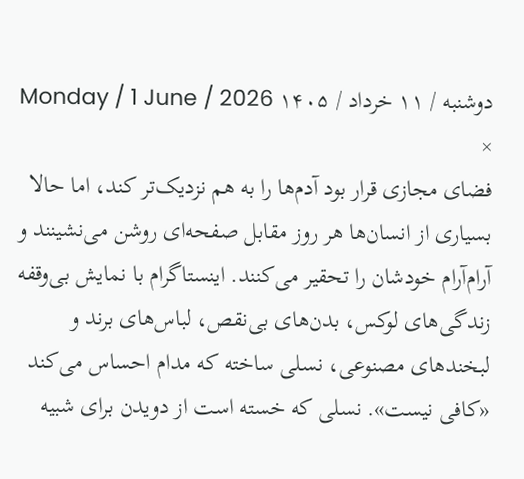دوشنبه / ۱۱ خرداد / ۱۴۰۵ Monday / 1 June / 2026
×
فضای مجازی قرار بود آدم‌ها را به هم نزدیک‌تر کند، اما حالا بسیاری از انسان‌ها هر روز مقابل صفحه‌ای روشن می‌نشینند و آرام‌آرام خودشان را تحقیر می‌کنند. اینستاگرام با نمایش بی‌وقفه زندگی‌های لوکس، بدن‌های بی‌نقص، لباس‌های برند و لبخندهای مصنوعی، نسلی ساخته که مدام احساس می‌کند «کافی نیست». نسلی که خسته است از دویدن برای شبیه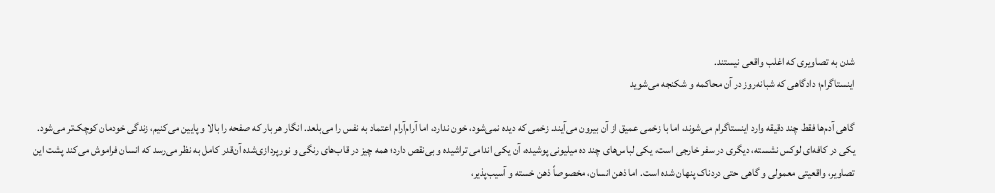شدن به تصاویری که اغلب واقعی نیستند.
اینستاگرام؛ دادگاهی که شبانه‌روز در آن محاکمه و شکنجه می‌شوید

گاهی آدم‌ها فقط چند دقیقه وارد اینستاگرام می‌شوند، اما با زخمی عمیق از آن بیرون می‌آیند. زخمی که دیده نمی‌شود، خون ندارد، اما آرام‌آرام اعتماد به نفس را می‌بلعد. انگار هر بار که صفحه را بالا و پایین می‌کنیم، زندگی خودمان کوچک‌تر می‌شود. یکی در کافه‌ای لوکس نشسته، دیگری در سفر خارجی است، یکی لباس‌های چند ده میلیونی پوشیده، آن یکی اندامی تراشیده و بی‌نقص دارد؛ همه چیز در قاب‌های رنگی و نورپردازی‌شده آن‌قدر کامل به نظر می‌رسد که انسان فراموش می‌کند پشت این تصاویر، واقعیتی معمولی و گاهی حتی دردناک پنهان شده است. اما ذهن انسان، مخصوصاً ذهن خسته و آسیب‌پذیر،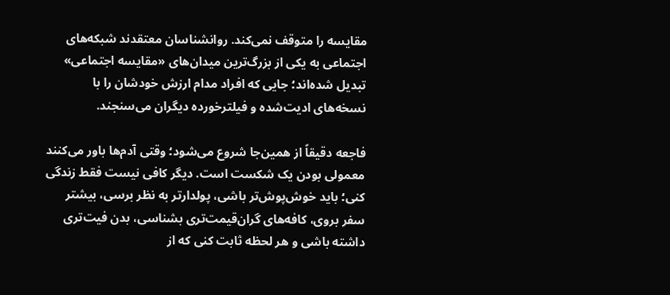مقایسه را متوقف نمی‌کند. روانشناسان معتقدند شبکه‌های اجتماعی به یکی از بزرگ‌ترین میدان‌های «مقایسه اجتماعی» تبدیل شده‌اند؛ جایی که افراد مدام ارزش خودشان را با نسخه‌های ادیت‌شده و فیلترخورده دیگران می‌سنجند.

فاجعه دقیقاً از همین‌جا شروع می‌شود؛ وقتی آدم‌ها باور می‌کنند معمولی بودن یک شکست است. دیگر کافی نیست فقط زندگی کنی؛ باید خوش‌پوش‌تر باشی، پولدارتر به نظر برسی، بیشتر سفر بروی، کافه‌های گران‌قیمت‌تری بشناسی، بدن فیت‌تری داشته باشی و هر لحظه ثابت کنی که از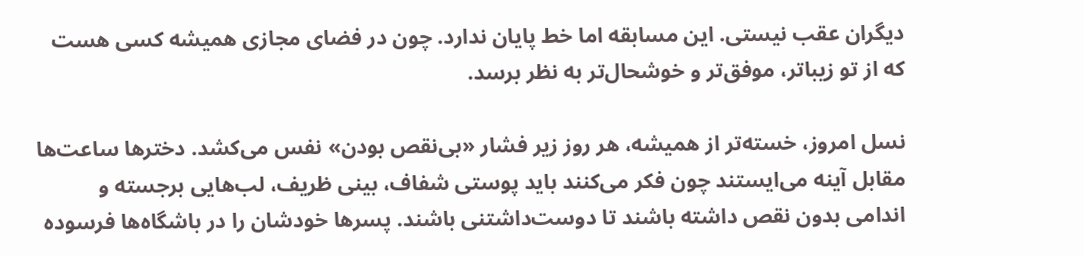دیگران عقب نیستی. این مسابقه اما خط پایان ندارد. چون در فضای مجازی همیشه کسی هست که از تو زیباتر، موفق‌تر و خوشحال‌تر به نظر برسد.

نسل امروز، خسته‌تر از همیشه، هر روز زیر فشار «بی‌نقص بودن» نفس می‌کشد. دخترها ساعت‌ها مقابل آینه می‌ایستند چون فکر می‌کنند باید پوستی شفاف، بینی ظریف، لب‌هایی برجسته و اندامی بدون نقص داشته باشند تا دوست‌داشتنی باشند. پسرها خودشان را در باشگاه‌ها فرسوده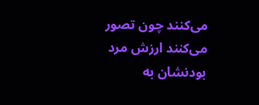می‌کنند چون تصور می‌کنند ارزش مرد بودنشان به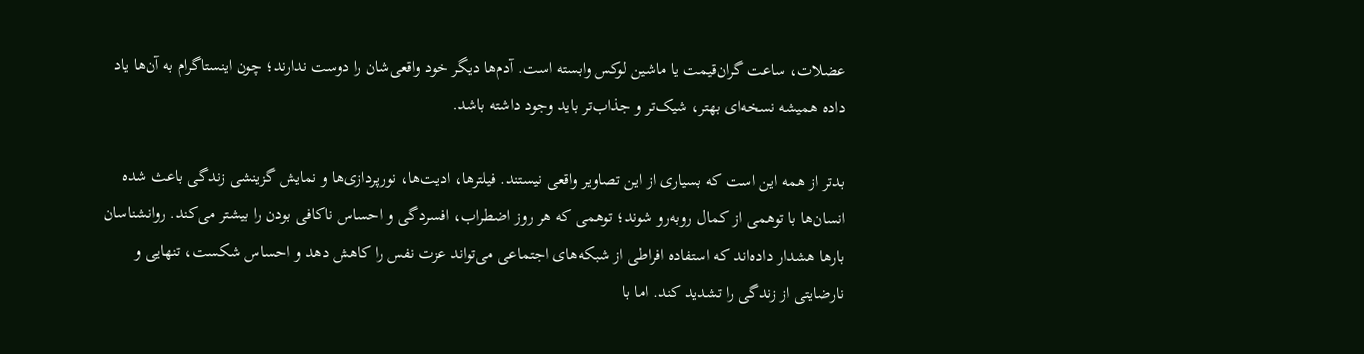عضلات، ساعت گران‌قیمت یا ماشین لوکس وابسته است. آدم‌ها دیگر خود واقعی‌شان را دوست ندارند؛ چون اینستاگرام به آن‌ها یاد داده همیشه نسخه‌ای بهتر، شیک‌تر و جذاب‌تر باید وجود داشته باشد.

بدتر از همه این است که بسیاری از این تصاویر واقعی نیستند. فیلترها، ادیت‌ها، نورپردازی‌ها و نمایش گزینشی زندگی باعث شده انسان‌ها با توهمی از کمال روبه‌رو شوند؛ توهمی که هر روز اضطراب، افسردگی و احساس ناکافی بودن را بیشتر می‌کند. روانشناسان بارها هشدار داده‌اند که استفاده افراطی از شبکه‌های اجتماعی می‌تواند عزت نفس را کاهش دهد و احساس شکست، تنهایی و نارضایتی از زندگی را تشدید کند. اما با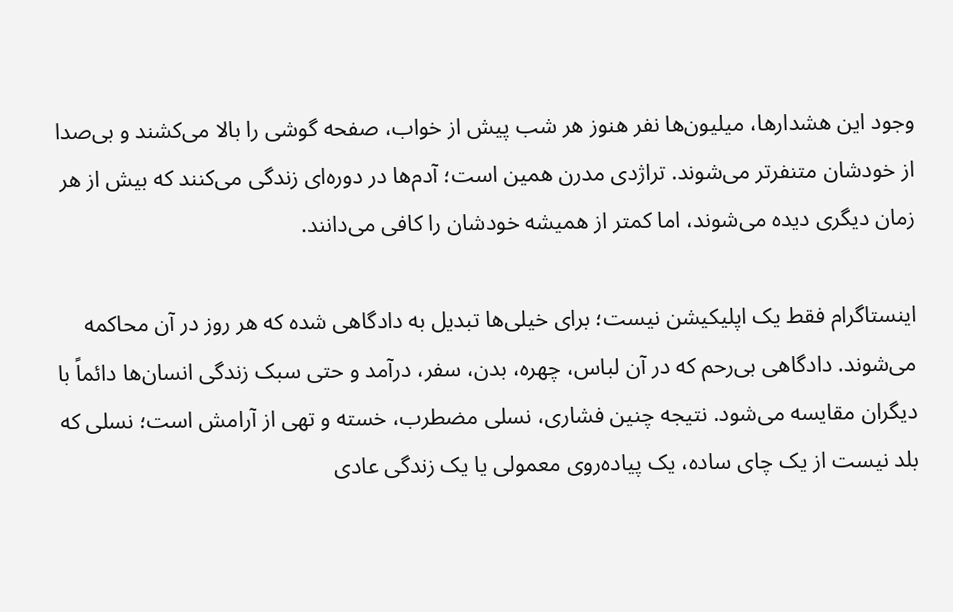وجود این هشدارها، میلیون‌ها نفر هنوز هر شب پیش از خواب، صفحه گوشی را بالا می‌کشند و بی‌صدا از خودشان متنفرتر می‌شوند. تراژدی مدرن همین است؛ آدم‌ها در دوره‌ای زندگی می‌کنند که بیش از هر زمان دیگری دیده می‌شوند، اما کمتر از همیشه خودشان را کافی می‌دانند.

اینستاگرام فقط یک اپلیکیشن نیست؛ برای خیلی‌ها تبدیل به دادگاهی شده که هر روز در آن محاکمه می‌شوند. دادگاهی بی‌رحم که در آن لباس، چهره، بدن، سفر، درآمد و حتی سبک زندگی انسان‌ها دائماً با دیگران مقایسه می‌شود. نتیجه چنین فشاری، نسلی مضطرب، خسته و تهی از آرامش است؛ نسلی که بلد نیست از یک چای ساده، یک پیاده‌روی معمولی یا یک زندگی عادی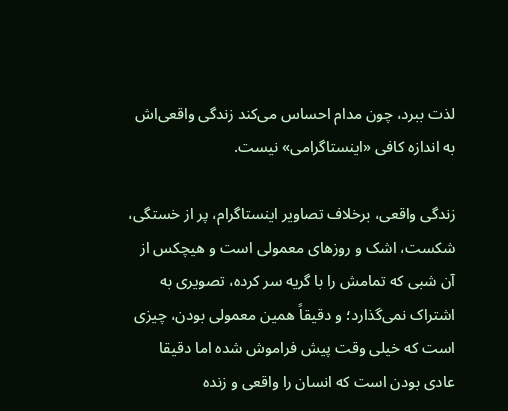لذت ببرد، چون مدام احساس می‌کند زندگی واقعی‌اش به اندازه کافی «اینستاگرامی» نیست.

زندگی واقعی، برخلاف تصاویر اینستاگرام، پر از خستگی، شکست، اشک و روزهای معمولی است و هیچکس از آن شبی که تمامش را با گریه سر کرده، تصویری به اشتراک نمی‌گذارد؛ و دقیقاً همین معمولی بودن، چیزی است که خیلی وقت پیش فراموش شده اما دقیقا عادی بودن است که انسان را واقعی و زنده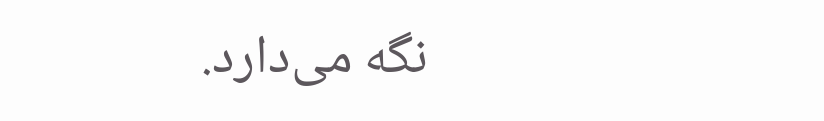نگه می‌دارد.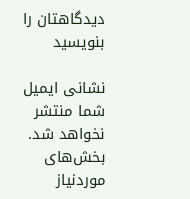دیدگاهتان را بنویسید

نشانی ایمیل شما منتشر نخواهد شد. بخش‌های موردنیاز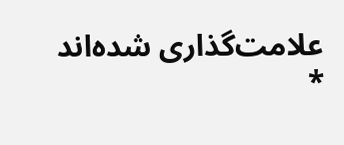علامت‌گذاری شده‌اند *